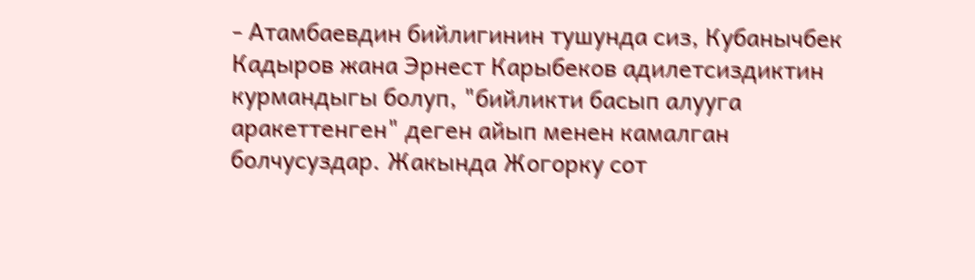- Атамбаевдин бийлигинин тушунда сиз, Кубанычбек Кадыров жана Эрнест Карыбеков адилетсиздиктин курмандыгы болуп, "бийликти басып алууга аракеттенген" деген айып менен камалган болчусуздар. Жакында Жогорку сот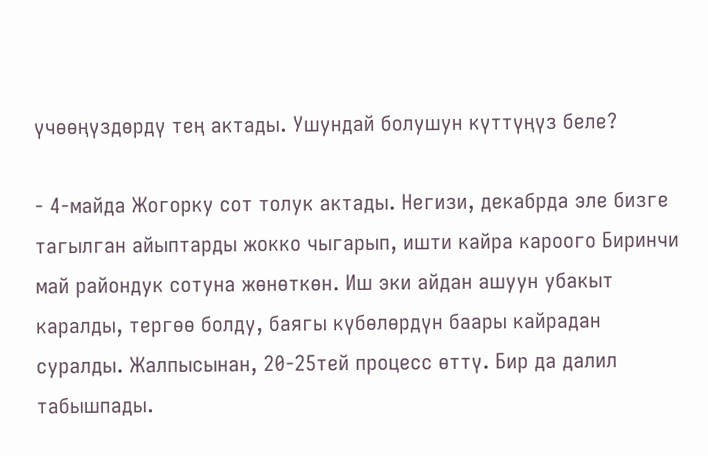үчөөңүздөрдү тең актады. Ушундай болушун күттүңүз беле?

- 4-майда Жогорку сот толук актады. Негизи, декабрда эле бизге тагылган айыптарды жокко чыгарып, ишти кайра кароого Биринчи май райондук сотуна жөнөткөн. Иш эки айдан ашуун убакыт каралды, тергөө болду, баягы күбөлөрдүн баары кайрадан суралды. Жалпысынан, 20-25тей процесс өттү. Бир да далил табышпады.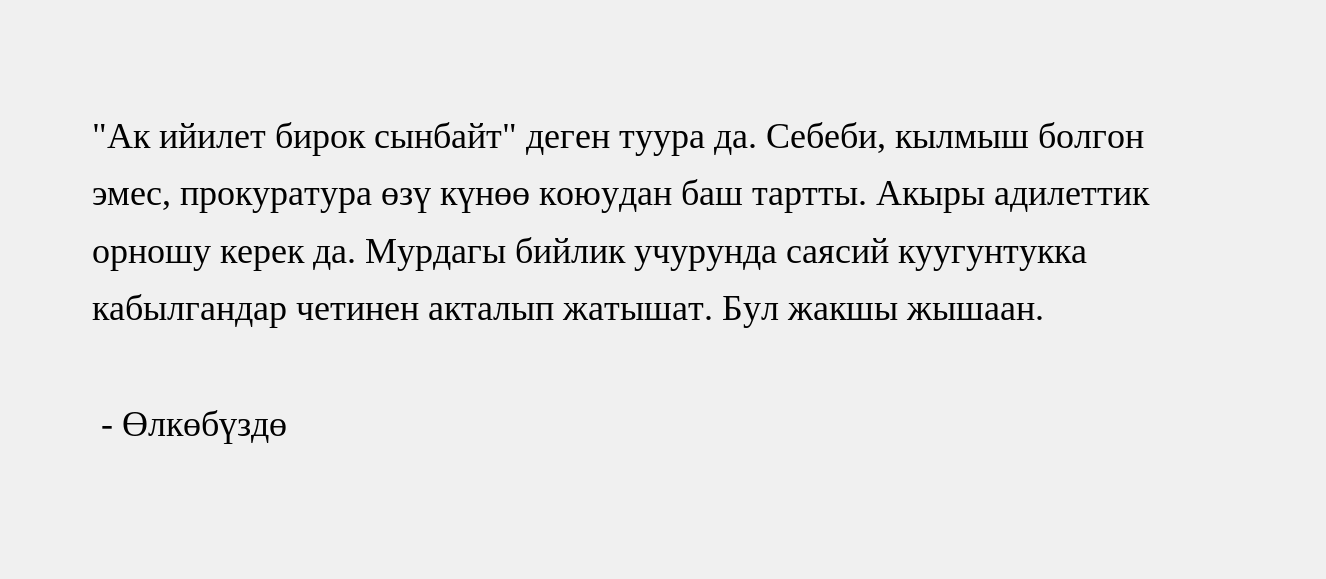"Ак ийилет бирок сынбайт" деген туура да. Себеби, кылмыш болгон эмес, прокуратура өзү күнөө коюудан баш тартты. Акыры адилеттик орношу керек да. Мурдагы бийлик учурунда саясий куугунтукка кабылгандар четинен акталып жатышат. Бул жакшы жышаан.

 - Өлкөбүздө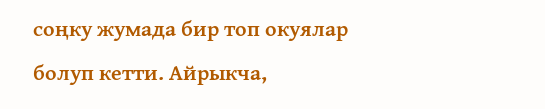соңку жумада бир топ окуялар болуп кетти. Айрыкча,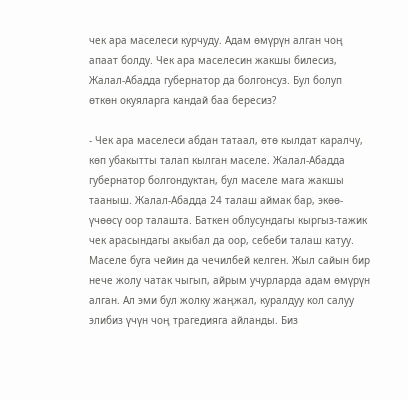чек ара маселеси курчуду. Адам өмүрүн алган чоң апаат болду. Чек ара маселесин жакшы билесиз, Жалал-Абадда губернатор да болгонсуз. Бул болуп өткөн окуяларга кандай баа бересиз?

- Чек ара маселеси абдан татаал, өтө кылдат каралчу, көп убакытты талап кылган маселе. Жалал-Абадда губернатор болгондуктан, бул маселе мага жакшы тааныш. Жалал-Абадда 24 талаш аймак бар, экөө-үчөөсү оор талашта. Баткен облусундагы кыргыз-тажик чек арасындагы акыбал да оор, себеби талаш катуу. Маселе буга чейин да чечилбей келген. Жыл сайын бир нече жолу чатак чыгып, айрым учурларда адам өмүрүн алган. Ал эми бул жолку жаңжал, куралдуу кол салуу элибиз үчүн чоң трагедияга айланды. Биз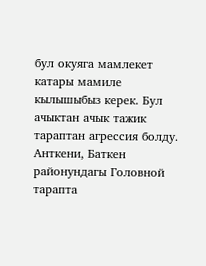бул окуяга мамлекет катары мамиле кылышыбыз керек. Бул ачыктан ачык тажик тараптан агрессия болду. Анткени, Баткен районундагы Головной тарапта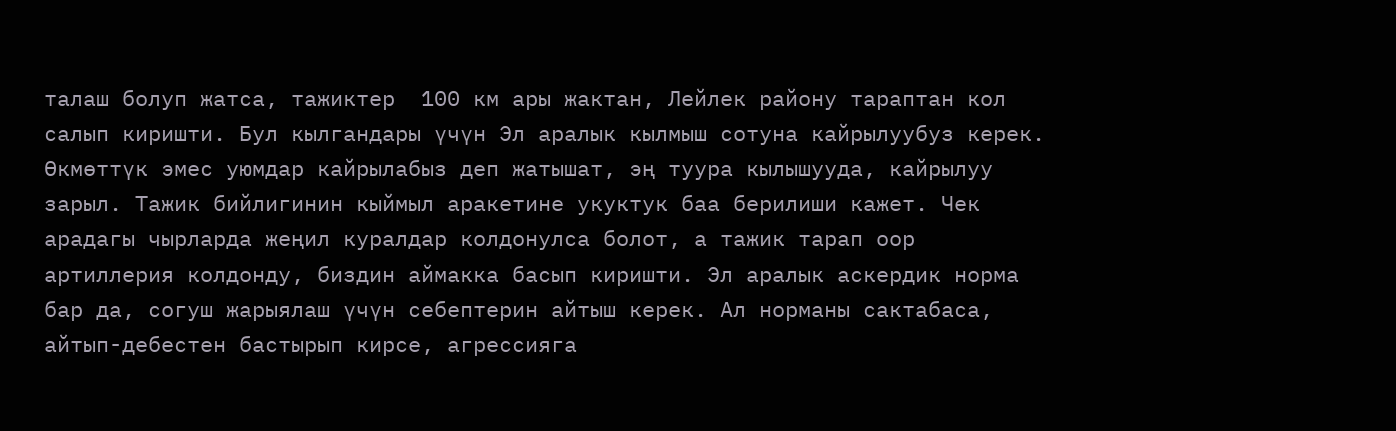талаш болуп жатса, тажиктер  100 км ары жактан, Лейлек району тараптан кол салып киришти. Бул кылгандары үчүн Эл аралык кылмыш сотуна кайрылуубуз керек. Өкмөттүк эмес уюмдар кайрылабыз деп жатышат, эң туура кылышууда, кайрылуу зарыл. Тажик бийлигинин кыймыл аракетине укуктук баа берилиши кажет. Чек арадагы чырларда жеңил куралдар колдонулса болот, а тажик тарап оор артиллерия колдонду, биздин аймакка басып киришти. Эл аралык аскердик норма бар да, согуш жарыялаш үчүн себептерин айтыш керек. Ал норманы сактабаса, айтып-дебестен бастырып кирсе, агрессияга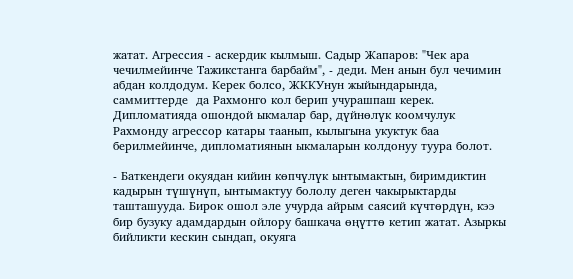жатат. Агрессия - аскердик кылмыш. Садыр Жапаров: "Чек ара чечилмейинче Тажикстанга барбайм", - деди. Мен анын бул чечимин абдан колдодум. Керек болсо, ЖККУнун жыйындарында, саммиттерде  да Рахмонго кол берип учурашпаш керек. Дипломатияда ошондой ыкмалар бар, дүйнөлүк коомчулук Рахмонду агрессор катары таанып, кылыгына укуктук баа берилмейинче, дипломатиянын ыкмаларын колдонуу туура болот.

- Баткендеги окуядан кийин көпчүлүк ынтымактын, биримдиктин кадырын түшүнүп, ынтымактуу бололу деген чакырыктарды ташташууда. Бирок ошол эле учурда айрым саясий күчтөрдүн, кээ бир бузуку адамдардын ойлору башкача өңүттө кетип жатат. Азыркы бийликти кескин сындап, окуяга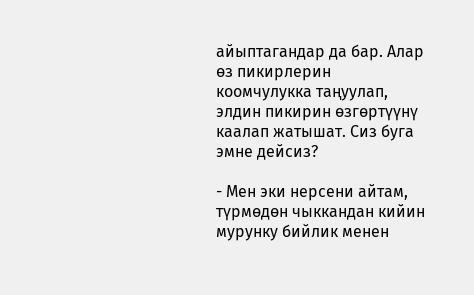айыптагандар да бар. Алар өз пикирлерин коомчулукка таңуулап, элдин пикирин өзгөртүүнү каалап жатышат. Сиз буга эмне дейсиз?

- Мен эки нерсени айтам, түрмөдөн чыккандан кийин мурунку бийлик менен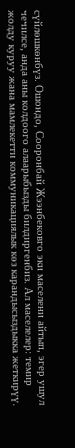сүйлөшкөнбүз. Ошондо, Сооронбай Жээнбековго эки маселени айтып, эгер ушул чечилсе, анда аны колдоого алаарыбызды билдиргенбиз. Ал маселелер: темир жолду куруу жана мамлекетти коммуникациялык көз карандысыздыкка жеткирүү.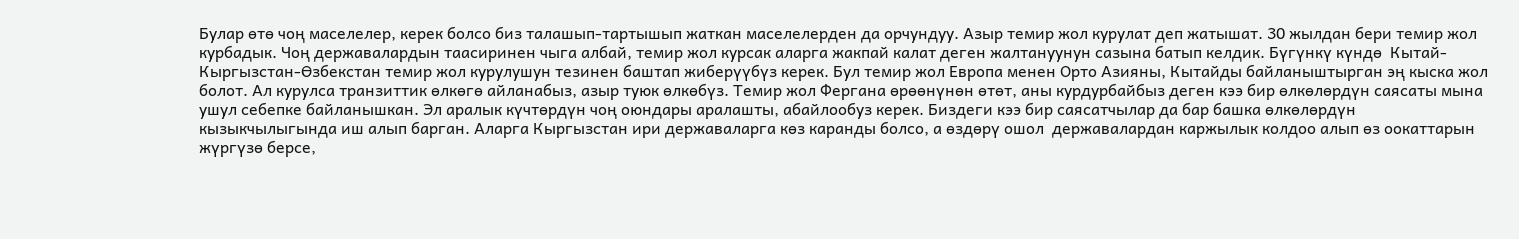Булар өтө чоң маселелер, керек болсо биз талашып-тартышып жаткан маселелерден да орчундуу. Азыр темир жол курулат деп жатышат. 30 жылдан бери темир жол курбадык. Чоң державалардын таасиринен чыга албай, темир жол курсак аларга жакпай калат деген жалтануунун сазына батып келдик. Бүгүнкү күндө  Кытай-Кыргызстан-Өзбекстан темир жол курулушун тезинен баштап жиберүүбүз керек. Бул темир жол Европа менен Орто Азияны, Кытайды байланыштырган эң кыска жол болот. Ал курулса транзиттик өлкөгө айланабыз, азыр туюк өлкөбүз. Темир жол Фергана өрөөнүнөн өтөт, аны курдурбайбыз деген кээ бир өлкөлөрдүн саясаты мына ушул себепке байланышкан. Эл аралык күчтөрдүн чоң оюндары аралашты, абайлообуз керек. Биздеги кээ бир саясатчылар да бар башка өлкөлөрдүн кызыкчылыгында иш алып барган. Аларга Кыргызстан ири державаларга көз каранды болcо, а өздөрү ошол  державалардан каржылык колдоо алып өз оокаттарын жүргүзө берсе,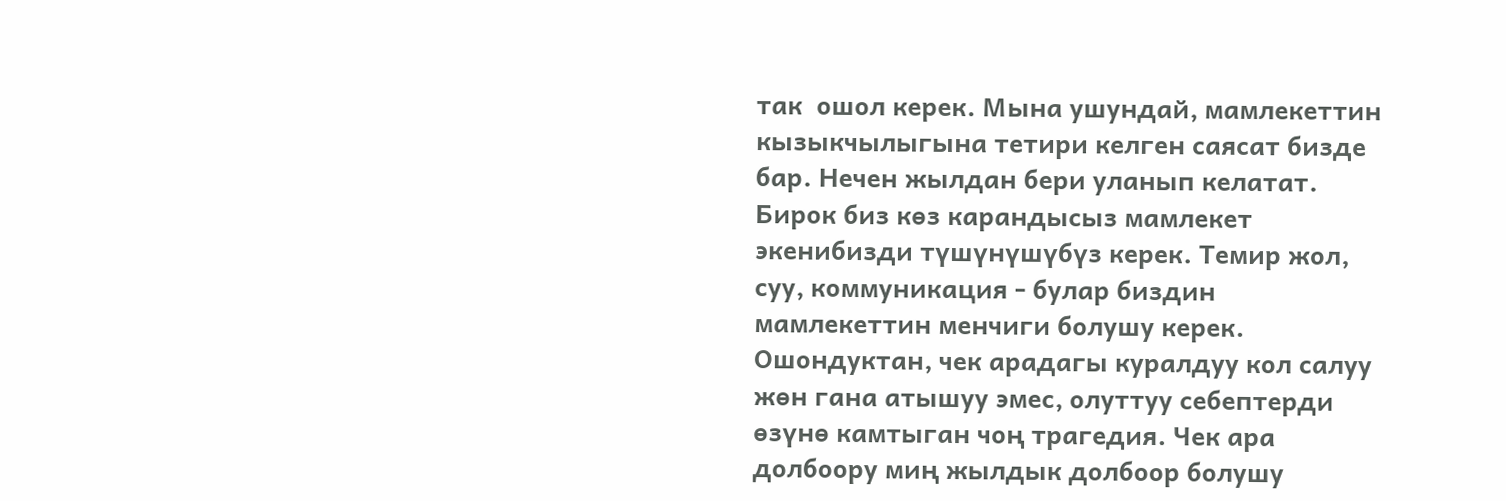так  ошол керек. Мына ушундай, мамлекеттин кызыкчылыгына тетири келген саясат бизде бар. Нечен жылдан бери уланып келатат. Бирок биз көз карандысыз мамлекет экенибизди түшүнүшүбүз керек. Темир жол, суу, коммуникация - булар биздин мамлекеттин менчиги болушу керек. Ошондуктан, чек арадагы куралдуу кол салуу жөн гана атышуу эмес, олуттуу себептерди өзүнө камтыган чоң трагедия. Чек ара долбоору миң жылдык долбоор болушу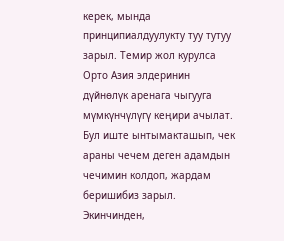керек, мында принципиалдуулукту туу тутуу зарыл. Темир жол курулса Орто Азия элдеринин дүйнөлүк аренага чыгууга мүмкүнчүлүгү кеңири ачылат. Бул иште ынтымакташып, чек араны чечем деген адамдын чечимин колдоп, жардам беришибиз зарыл. Экинчинден,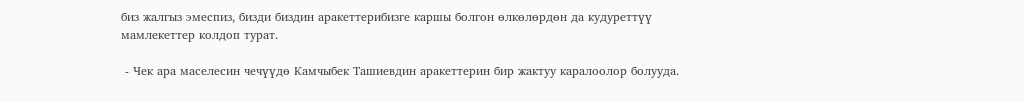биз жалгыз эмеспиз, бизди биздин аракеттерибизге каршы болгон өлкөлөрдөн да кудуреттүү мамлекеттер колдоп турат.

 - Чек ара маселесин чечүүдө Камчыбек Ташиевдин аракеттерин бир жактуу каралоолор болууда.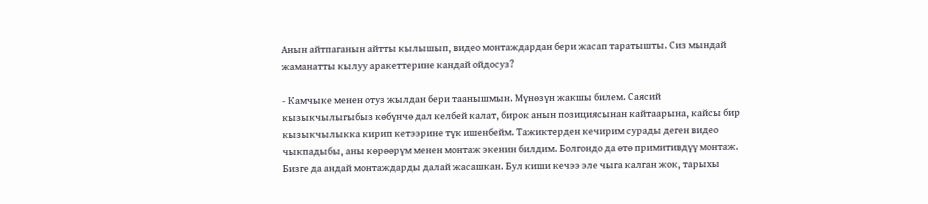Анын айтпаганын айтты кылышып, видео монтаждардан бери жасап таратышты. Сиз мындай жаманатты кылуу аракеттерине кандай ойдосуз?

- Камчыке менен отуз жылдан бери таанышмын. Мүнөзүн жакшы билем. Саясий кызыкчылыгыбыз көбүнчө дал келбей калат, бирок анын позициясынан кайтаарына, кайсы бир кызыкчылыкка кирип кетээрине түк ишенбейм. Тажиктерден кечирим сурады деген видео чыкпадыбы, аны көрөөрүм менен монтаж экенин билдим. Болгондо да өтө примитивдүү монтаж. Бизге да андай монтаждарды далай жасашкан. Бул киши кечээ эле чыга калган жок, тарыхы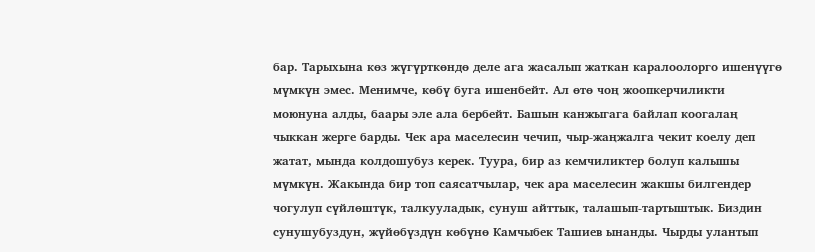бар. Тарыхына көз жүгүрткөндө деле ага жасалып жаткан каралоолорго ишенүүгө мүмкүн эмес. Менимче, көбү буга ишенбейт. Ал өтө чоң жоопкерчиликти моюнуна алды, баары эле ала бербейт. Башын канжыгага байлап коогалаң чыккан жерге барды. Чек ара маселесин чечип, чыр-жаңжалга чекит коелу деп жатат, мында колдошубуз керек. Туура, бир аз кемчиликтер болуп калышы мүмкүн. Жакында бир топ саясатчылар, чек ара маселесин жакшы билгендер чогулуп сүйлөштүк, талкууладык, сунуш айттык, талашып-тартыштык. Биздин сунушубуздун, жүйөбүздүн көбүнө Камчыбек Ташиев ынанды. Чырды улантып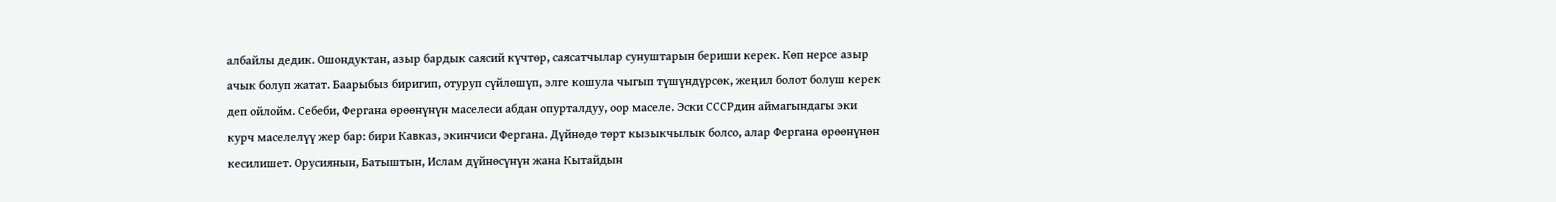албайлы дедик. Ошондуктан, азыр бардык саясий күчтөр, саясатчылар сунуштарын бериши керек. Көп нерсе азыр ачык болуп жатат. Баарыбыз биригип, отуруп сүйлөшүп, элге кошула чыгып түшүндүрсөк, жеңил болот болуш керек деп ойлойм. Себеби, Фергана өрөөнүнүн маселеси абдан опурталдуу, оор маселе. Эски СССРдин аймагындагы эки курч маселелүү жер бар: бири Кавказ, экинчиси Фергана. Дүйнөдө төрт кызыкчылык болсо, алар Фергана өрөөнүнөн кесилишет. Орусиянын, Батыштын, Ислам дүйнөсүнүн жана Кытайдын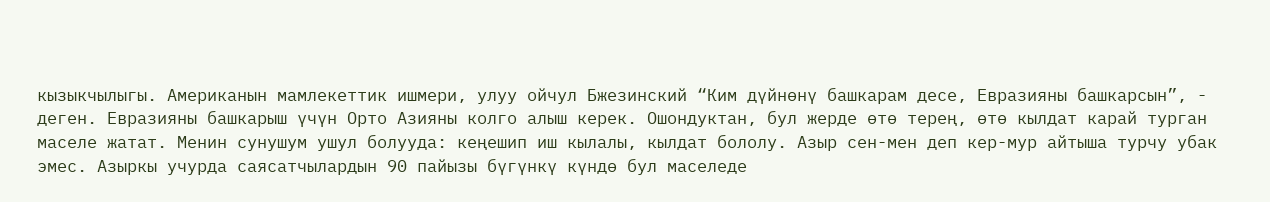кызыкчылыгы. Американын мамлекеттик ишмери, улуу ойчул Бжезинский “Ким дүйнөнү башкарам десе, Евразияны башкарсын”, - деген. Евразияны башкарыш үчүн Орто Азияны колго алыш керек. Ошондуктан, бул жерде өтө терең, өтө кылдат карай турган маселе жатат. Менин сунушум ушул болууда: кеңешип иш кылалы, кылдат бололу. Азыр сен-мен деп кер-мур айтыша турчу убак эмес. Азыркы учурда саясатчылардын 90 пайызы бүгүнкү күндө бул маселеде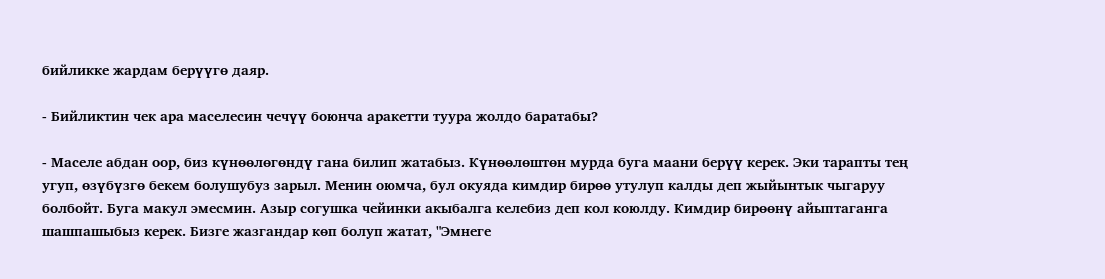бийликке жардам берүүгө даяр.

- Бийликтин чек ара маселесин чечүү боюнча аракетти туура жолдо баратабы?

- Маселе абдан оор, биз күнөөлөгөндү гана билип жатабыз. Күнөөлөштөн мурда буга маани берүү керек. Эки тарапты тең угуп, өзүбүзгө бекем болушубуз зарыл. Менин оюмча, бул окуяда кимдир бирөө утулуп калды деп жыйынтык чыгаруу болбойт. Буга макул эмесмин. Азыр согушка чейинки акыбалга келебиз деп кол коюлду. Кимдир бирөөнү айыптаганга шашпашыбыз керек. Бизге жазгандар көп болуп жатат, "Эмнеге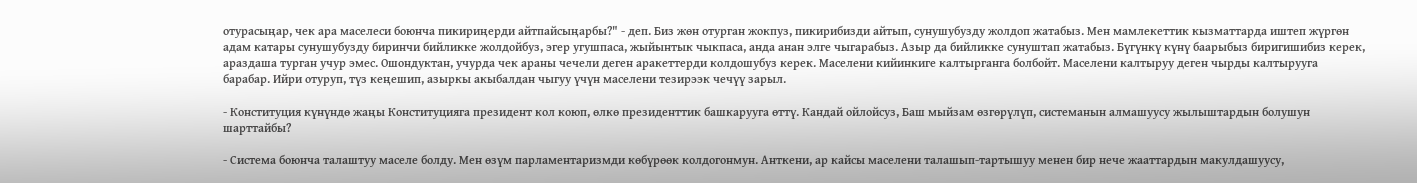отурасыңар, чек ара маселеси боюнча пикириңерди айтпайсыңарбы?" - деп. Биз жөн отурган жокпуз, пикирибизди айтып, сунушубузду жолдоп жатабыз. Мен мамлекеттик кызматтарда иштеп жүргөн адам катары сунушубузду биринчи бийликке жолдойбуз, эгер угушпаса, жыйынтык чыкпаса, анда анан элге чыгарабыз. Азыр да бийликке сунуштап жатабыз. Бүгүнкү күнү баарыбыз биригишибиз керек, араздаша турган учур эмес. Ошондуктан, учурда чек араны чечели деген аракеттерди колдошубуз керек. Маселени кийинкиге калтырганга болбойт. Маселени калтыруу деген чырды калтырууга барабар. Ийри отуруп, түз кеңешип, азыркы акыбалдан чыгуу үчүн маселени тезирээк чечүү зарыл.

- Конституция күнүндө жаңы Конституцияга президент кол коюп, өлкө президенттик башкарууга өттү. Кандай ойлойсуз, Баш мыйзам өзгөрүлүп, системанын алмашуусу жылыштардын болушун шарттайбы?

- Система боюнча талаштуу маселе болду. Мен өзүм парламентаризмди көбүрөөк колдогонмун. Анткени, ар кайсы маселени талашып-тартышуу менен бир нече жааттардын макулдашуусу,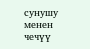сунушу менен чечүү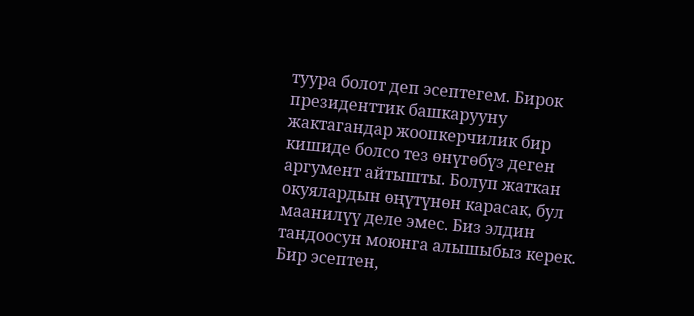туура болот деп эсептегем. Бирок президенттик башкарууну жактагандар жоопкерчилик бир кишиде болсо тез өнүгөбүз деген аргумент айтышты. Болуп жаткан окуялардын өңүтүнөн карасак, бул маанилүү деле эмес. Биз элдин тандоосун моюнга алышыбыз керек. Бир эсептен,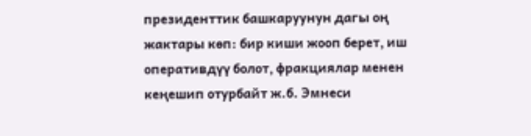президенттик башкаруунун дагы оң жактары көп: бир киши жооп берет, иш оперативдүү болот, фракциялар менен кеңешип отурбайт ж.б. Эмнеси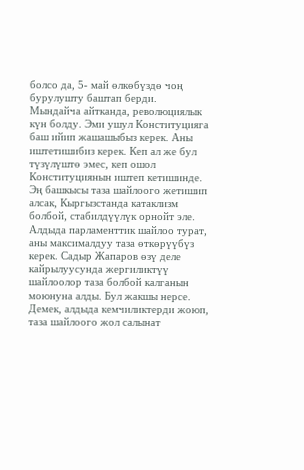болсо да, 5- май өлкөбүздө чоң бурулушту баштап берди. Мындайча айтканда, революциялык күн болду. Эми ушул Конституцияга баш ийип жашашыбыз керек. Аны иштетишибиз керек. Кеп ал же бул түзүлүштө эмес, кеп ошол Конституциянын иштеп кетишинде. Эң башкысы таза шайлоого жетишип алсак, Кыргызстанда катаклизм болбой, стабилдүүлүк орнойт эле. Алдыда парламенттик шайлоо турат, аны максималдуу таза өткөрүүбүз керек. Садыр Жапаров өзү деле кайрылуусунда жергиликтүү шайлоолор таза болбой калганын моюнуна алды. Бул жакшы нерсе. Демек, алдыда кемчиликтерди жоюп, таза шайлоого жол салынат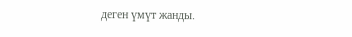деген үмүт жанды.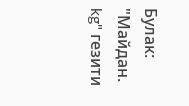Булак: "Майдан. kg" гезити